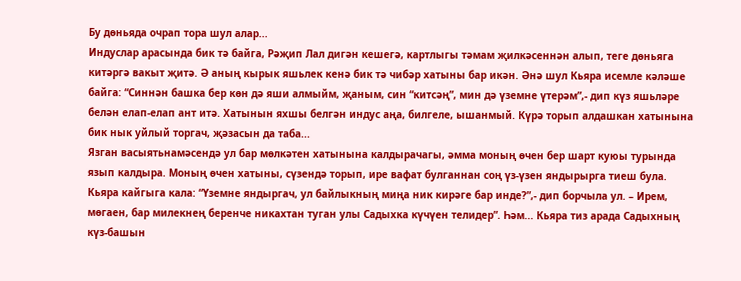Бу дөньяда очрап тора шул алар...
Индуслар арасында бик тә байга, Рәҗип Лал дигән кешегә, картлыгы тәмам җилкәсеннән алып, теге дөньяга китәргә вакыт җитә. Ә аның кырык яшьлек кенә бик тә чибәр хатыны бар икән. Әнә шул Кьяра исемле кәләше байга: “Синнән башка бер көн дә яши алмыйм, җаным, син “китсәң”, мин дә үземне үтерәм”,- дип күз яшьләре белән елап-елап ант итә. Хатынын яхшы белгән индус аңа, билгеле, ышанмый. Күрә торып алдашкан хатынына бик нык уйлый торгач, җәзасын да таба...
Язган васыятьнамәсендә ул бар мөлкәтен хатынына калдырачагы, әмма моның өчен бер шарт куюы турында язып калдыра. Моның өчен хатыны, сүзендә торып, ире вафат булганнан соң үз-үзен яндырырга тиеш була.
Кьяра кайгыга кала: “Үземне яндыргач, ул байлыкның миңа ник кирәге бар инде?”,- дип борчыла ул. – Ирем, мөгаен, бар милекнең беренче никахтан туган улы Садыхка күчүен телидер”. Һәм... Кьяра тиз арада Садыхның күз-башын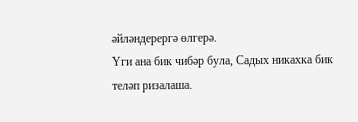әйләндерергә өлгерә.
Үги ана бик чибәр була, Садых никахка бик теләп ризалаша.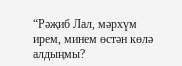“Рәҗиб Лал, мәрхүм ирем, минем өстән көлә алдыңмы?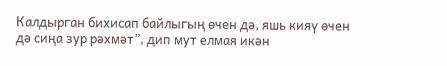Калдырган бихисап байлыгың өчен дә, яшь кияү өчен дә сиңа зур рәхмәт”, дип мут елмая икән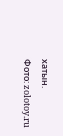хатын.
Фото: zolotoy.ru